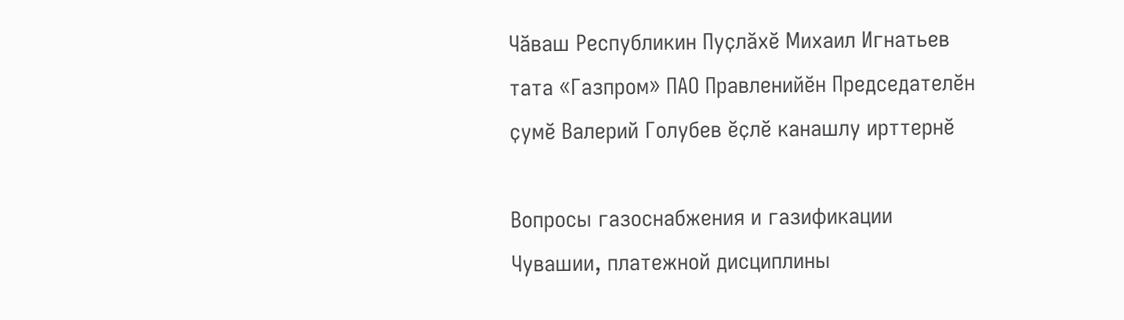Чăваш Республикин Пуҫлăхĕ Михаил Игнатьев тата «Газпром» ПАО Правленийĕн Председателĕн ҫумĕ Валерий Голубев ĕҫлĕ канашлу ирттернĕ

Вопросы газоснабжения и газификации Чувашии, платежной дисциплины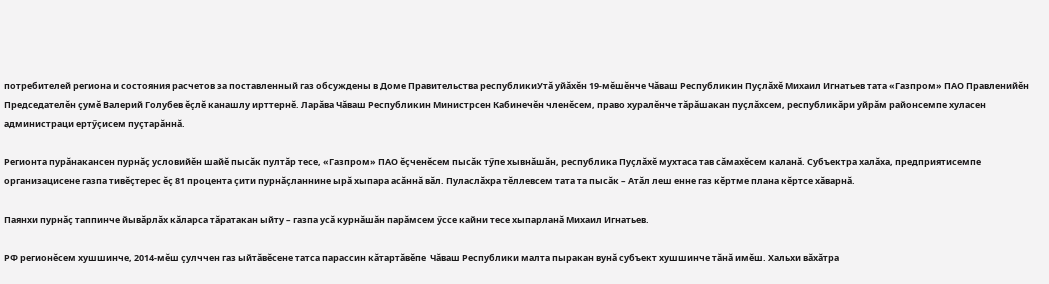потребителей региона и состояния расчетов за поставленный газ обсуждены в Доме Правительства республикиУтă уйăхĕн 19-мĕшĕнче Чăваш Республикин Пуҫлăхĕ Михаил Игнатьев тата «Газпром» ПАО Правленийĕн Председателĕн ҫумĕ Валерий Голубев ĕҫлĕ канашлу ирттернĕ. Ларăва Чăваш Республикин Министрсен Кабинечĕн членĕсем, право хуралĕнче тăрăшакан пуҫлăхсем, республикăри уйрăм районсемпе хуласен администраци ертӳҫисем пуҫтарăннă.

Регионта пурăнакансен пурнăҫ условийĕн шайĕ пысăк пултăр тесе, «Газпром» ПАО ĕҫченĕсем пысăк тӳпе хывнăшăн, республика Пуҫлăхĕ мухтаса тав сăмахĕсем каланă. Субъектра халăха, предприятисемпе организацисене газпа тивĕҫтерес ĕҫ 81 процента ҫити пурнăҫланнине ырă хыпара асăннă вăл. Пуласлăхра тĕллевсем тата та пысăк – Атăл леш енне газ кĕртме плана кĕртсе хăварнă.

Паянхи пурнăҫ таппинче йывăрлăх кăларса тăратакан ыйту – газпа усă курнăшăн парăмсем ӳссе кайни тесе хыпарланă Михаил Игнатьев.

РФ регионĕсем хушшинче, 2014-мĕш ҫулччен газ ыйтăвĕсене татса парассин кăтартăвĕпе  Чăваш Республики малта пыракан вунă субъект хушшинче тăнă имĕш. Хальхи вăхăтра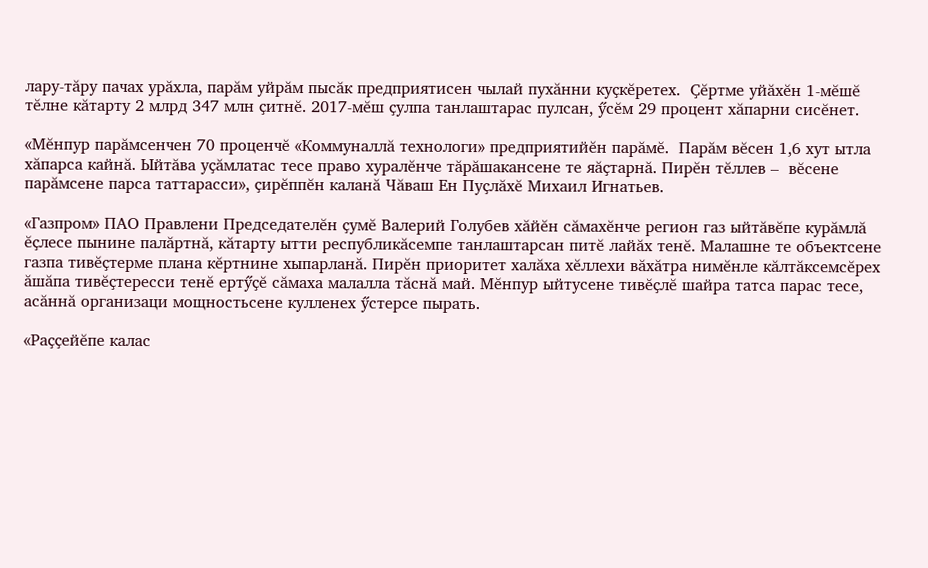лару-тăру пачах урăхла, парăм уйрăм пысăк предприятисен чылай пухăнни куҫкĕретех.  Ҫĕртме уйăхĕн 1-мĕшĕ тĕлне кăтарту 2 млрд 347 млн ҫитнĕ. 2017-мĕш ҫулпа танлаштарас пулсан, ӳсĕм 29 процент хăпарни сисĕнет.

«Мĕнпур парăмсенчен 70 проценчĕ «Коммуналлă технологи» предприятийĕн парăмĕ.  Парăм вĕсен 1,6 хут ытла хăпарса кайнă. Ыйтăва уҫăмлатас тесе право хуралĕнче тăрăшакансене те яăҫтарнă. Пирĕн тĕллев –  вĕсене парăмсене парса таттарасси», ҫирĕппĕн каланă Чăваш Ен Пуҫлăхĕ Михаил Игнатьев.

«Газпром» ПАО Правлени Председателĕн ҫумĕ Валерий Голубев хăйĕн сăмахĕнче регион газ ыйтăвĕпе курăмлă ĕҫлесе пынине палăртнă, кăтарту ытти республикăсемпе танлаштарсан питĕ лайăх тенĕ. Малашне те объектсене газпа тивĕҫтерме плана кĕртнине хыпарланă. Пирĕн приоритет халăха хĕллехи вăхăтра нимĕнле кăлтăксемсĕрех ăшăпа тивĕҫтересси тенĕ ертӳҫĕ сăмаха малалла тăснă май. Мĕнпур ыйтусене тивĕҫлĕ шайра татса парас тесе, асăннă организаци мощностьсене кулленех ӳстерсе пырать.

«Раҫҫейĕпе калас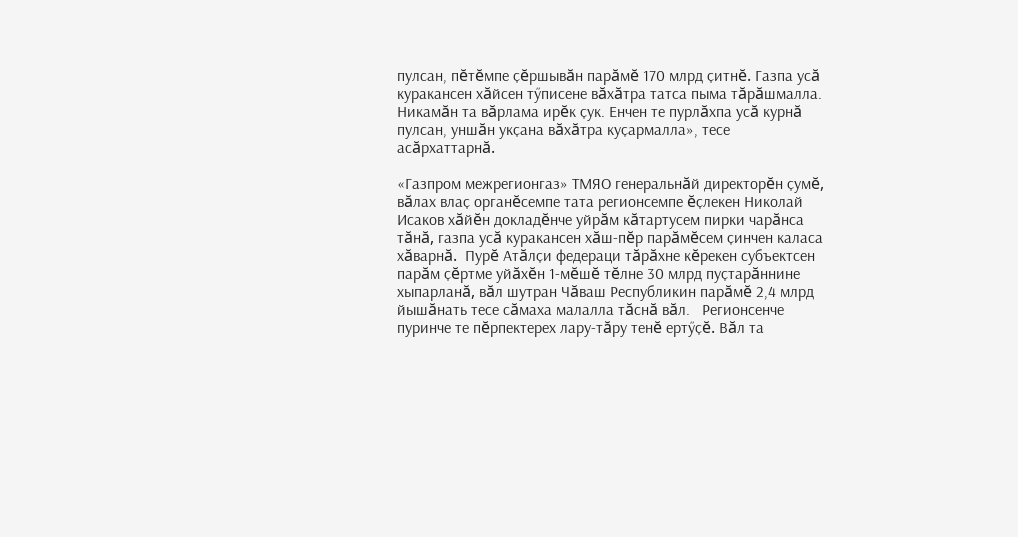пулсан, пĕтĕмпе ҫĕршывăн парăмĕ 170 млрд ҫитнĕ. Газпа усă куракансен хăйсен тӳписене вăхăтра татса пыма тăрăшмалла. Никамăн та вăрлама ирĕк ҫук. Енчен те пурлăхпа усă курнă пулсан, уншăн укҫана вăхăтра куҫармалла», тесе асăрхаттарнă.

«Газпром межрегионгаз» ТМЯО генеральнăй директорĕн ҫумĕ, вăлах влаҫ органĕсемпе тата регионсемпе ĕҫлекен Николай Исаков хăйĕн докладĕнче уйрăм кăтартусем пирки чарăнса тăнă, газпа усă куракансен хăш-пĕр парăмĕсем ҫинчен каласа хăварнă.  Пурĕ Атăлҫи федераци тăрăхне кĕрекен субъектсен парăм ҫĕртме уйăхĕн 1-мĕшĕ тĕлне 30 млрд пуҫтарăннине хыпарланă, вăл шутран Чăваш Республикин парăмĕ 2,4 млрд йышăнать тесе сăмаха малалла тăснă вăл.   Регионсенче пуринче те пĕрпектерех лару-тăру тенĕ ертӳҫĕ. Вăл та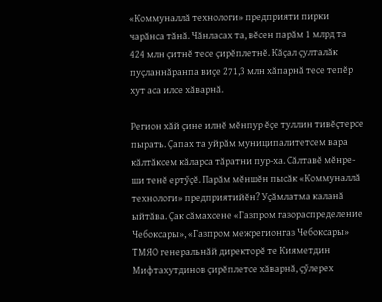«Коммуналлă технологи» предприяти пирки чарăнса тăнă. Чăнласах та, вĕсен парăм 1 млрд та 424 млн ҫитнĕ тесе ҫирĕплетнĕ. Кăҫал ҫулталăк пуҫланнăранпа виҫе 271,3 млн хăпарнă тесе тепĕр хут аса илсе хăварнă.

Регион хăй ҫине илнĕ мĕнпур ĕҫе туллин тивĕҫтерсе пырать. Ҫапах та уйрăм муниципалитетсем вара кăлтăксем кăларса тăратни пур-ха. Сăлтавĕ мĕнре-ши тенĕ ертӳҫĕ. Парăм мĕншĕн пысăк «Коммуналлă технологи» предприятийĕн? Уҫăмлатма каланă ыйтăва. Ҫак сăмахсене «Газпром газораспределение Чебоксары», «Газпром межрегионгаз Чебоксары» ТМЯО генеральнăй директорĕ те Кияметдин Мифтахутдинов ҫирĕплетсе хăварнă, ҫӳлерех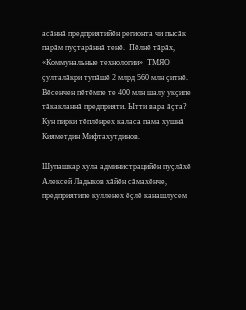асăннă предприятийĕн регионта чи пысăк парăм пуҫтарăннă тенĕ.  Пĕлнĕ тăрăх, «Коммунальные технологии»  ТМЯО ҫулталăкри тупăшĕ 2 млрд 560 млн ҫитнĕ. Вĕсенчен пĕтĕмпе те 400 млн шалу укҫипе тăкакланнă предприяти. Ытти вара ăҫта? Кун пирки тĕплĕнрех каласа пама хушнă Кияметдин Мифтахутдинов.

Шупашкар хула администрацийĕн пуҫлăхĕ Алексей Ладыков хăйĕн сăмахĕнче, предприятипе кулленех ĕҫлĕ канашлусем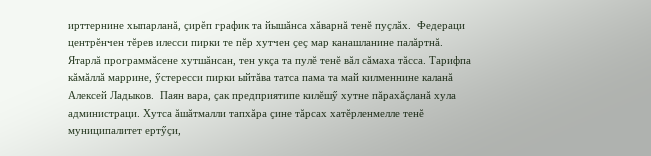ирттернине хыпарланă, ҫирĕп график та йышăнса хăварнă тенĕ пуҫлăх.  Федераци центрĕнчен тĕрев илесси пирки те пĕр хутчен ҫеҫ мар канашланине палăртнă. Ятарлă программăсене хутшăнсан, тен укҫа та пулĕ тенĕ вăл сăмаха тăсса. Тарифпа кăмăллă маррине, ӳстересси пирки ыйтăва татса пама та май килменнине каланă Алексей Ладыков.  Паян вара, ҫак предприятипе килĕшӳ хутне пăрахăҫланă хула администраци. Хутса ăшăтмалли тапхăра ҫине тăрсах хатĕрленмелле тенĕ муниципалитет ертӳҫи,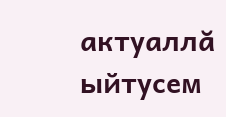актуаллă ыйтусем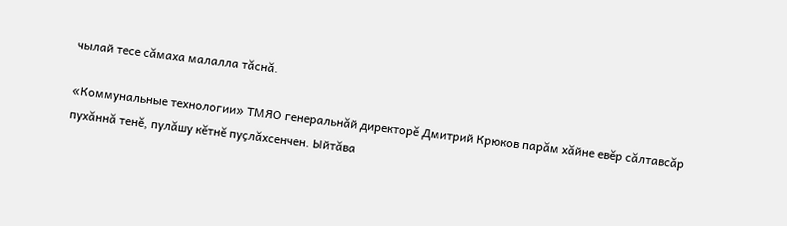чылай тесе сăмаха малалла тăснă.

«Коммунальные технологии» ТМЯО генеральнăй директорĕ Дмитрий Крюков парăм хăйне евĕр сăлтавсăр пухăннă тенĕ, пулăшу кĕтнĕ пуҫлăхсенчен. Ыйтăва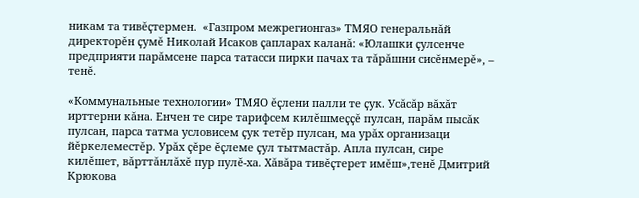никам та тивĕҫтермен.  «Газпром межрегионгаз» ТМЯО генеральнăй директорĕн ҫумĕ Николай Исаков ҫапларах каланă: «Юлашки ҫулсенче предприяти парăмсене парса татасси пирки пачах та тăрăшни сисĕнмерĕ», – тенĕ.

«Коммунальные технологии» ТМЯО ĕҫлени палли те ҫук. Усăсăр вăхăт ирттерни кăна. Енчен те сире тарифсем килĕшмеҫҫĕ пулсан, парăм пысăк пулсан, парса татма условисем ҫук тетĕр пулсан, ма урăх организаци йĕркелеместĕр. Урăх ҫĕре ĕҫлеме ҫул тытмастăр. Апла пулсан, сире килĕшет, вăрттăнлăхĕ пур пулĕ-ха. Хăвăра тивĕҫтерет имĕш»,тенĕ Дмитрий Крюкова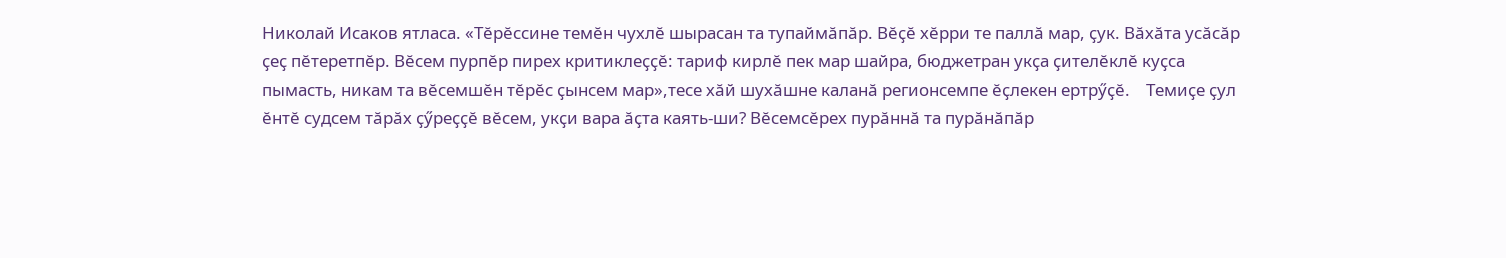Николай Исаков ятласа. «Тĕрĕссине темĕн чухлĕ шырасан та тупаймăпăр. Вĕҫĕ хĕрри те паллă мар, ҫук. Вăхăта усăсăр ҫеҫ пĕтеретпĕр. Вĕсем пурпĕр пирех критиклеҫҫĕ: тариф кирлĕ пек мар шайра, бюджетран укҫа ҫителĕклĕ куҫса пымасть, никам та вĕсемшĕн тĕрĕс ҫынсем мар»,тесе хăй шухăшне каланă регионсемпе ĕҫлекен ертрӳҫĕ.    Темиҫе ҫул ĕнтĕ судсем тăрăх ҫӳреҫҫĕ вĕсем, укҫи вара ăҫта каять-ши? Вĕсемсĕрех пурăннă та пурăнăпăр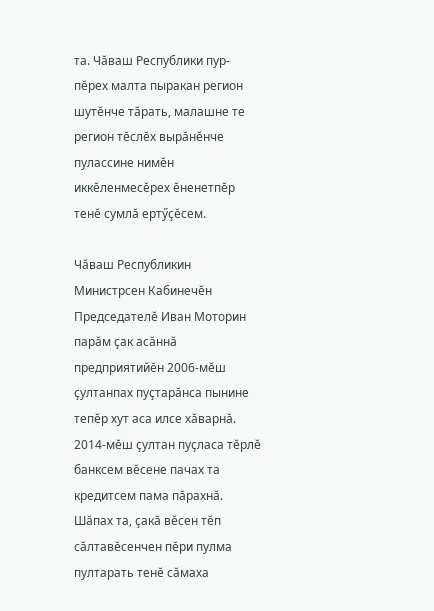та. Чăваш Республики пур-пĕрех малта пыракан регион шутĕнче тăрать, малашне те регион тĕслĕх вырăнĕнче пулассине нимĕн иккĕленмесĕрех ĕненетпĕр тенĕ сумлă ертӳҫĕсем.

Чăваш Республикин Министрсен Кабинечĕн Председателĕ Иван Моторин  парăм ҫак асăннă предприятийĕн 2006-мĕш ҫултанпах пуҫтарăнса пынине тепĕр хут аса илсе хăварнă. 2014-мĕш ҫултан пуҫласа тĕрлĕ банксем вĕсене пачах та  кредитсем пама пăрахнă.  Шăпах та, ҫакă вĕсен тĕп сăлтавĕсенчен пĕри пулма пултарать тенĕ сăмаха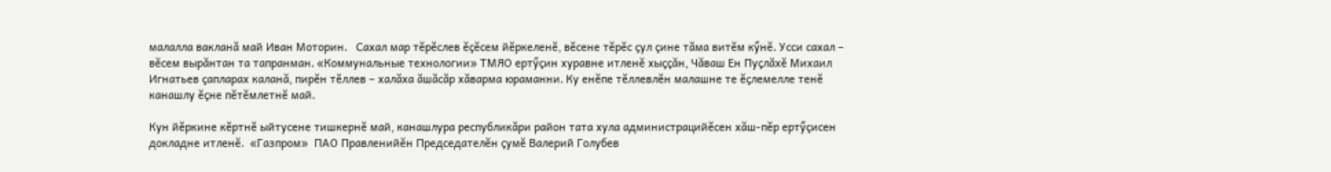малалла вакланă май Иван Моторин.   Сахал мар тĕрĕслев ĕҫĕсем йĕркеленĕ, вĕсене тĕрĕс ҫул ҫине тăма витĕм кӳнĕ. Усси сахал – вĕсем вырăнтан та тапранман. «Коммунальные технологии» ТМЯО ертӳҫин хуравне итленĕ хыҫҫăн, Чăваш Ен Пуҫлăхĕ Михаил Игнатьев ҫапларах каланă, пирĕн тĕллев – халăха ăшăсăр хăварма юраманни. Ку енĕпе тĕллевлĕн малашне те ĕҫлемелле тенĕ канашлу ĕҫне пĕтĕмлетнĕ май.

Кун йĕркине кĕртнĕ ыйтусене тишкернĕ май, канашлура республикăри район тата хула администрацийĕсен хăш-пĕр ертӳҫисен докладне итленĕ.  «Газпром»  ПАО Правленийĕн Председателĕн ҫумĕ Валерий Голубев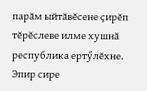парăм ыйтăвĕсене ҫирĕп тĕрĕслеве илме хушнă республика ертӳлĕхне. Эпир сире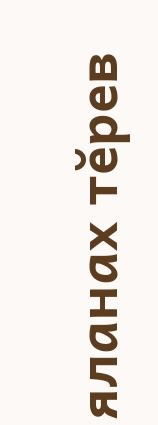яланах тĕрев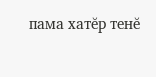пама хатĕр тенĕ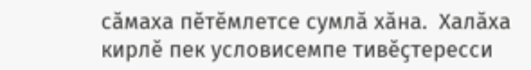сăмаха пĕтĕмлетсе сумлă хăна.  Халăха кирлĕ пек условисемпе тивĕҫтересси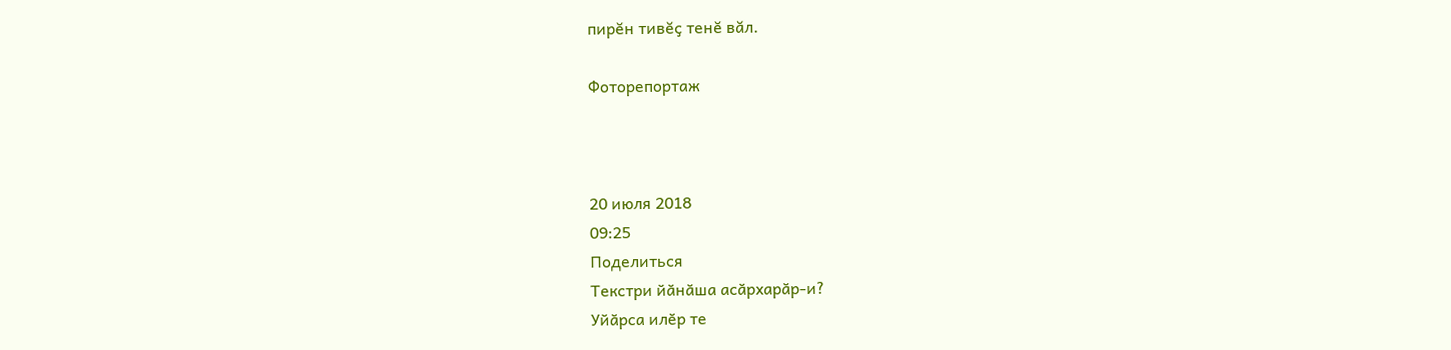пирĕн тивĕҫ тенĕ вăл.

Фоторепортаж



20 июля 2018
09:25
Поделиться
Текстри йӑнӑша асӑрхарӑр-и?
Уйӑрса илӗр те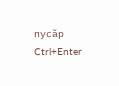пусӑр Ctrl+Enter